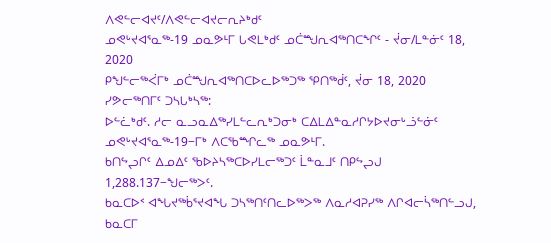ᐱᕙᓪᓕᐊᔪᑦ/ᐱᕙᓪᓕᐊᔪᓕᕆᔨᒃᑯᑦ
ᓄᕙᒡᔪᐊᕐᓇᖅ-19 ᓄᓇᕗᒻᒥ ᒐᕙᒪᒃᑯᑦ ᓄᑖᙳᕆᐊᖅᑎᑕᖏᑦ - ᔫᓂ/ᒪᓐᓃᑦ 18, 2020
ᑭᖑᓪᓕᖅᐹᒥᒃ ᓄᑖᙳᕆᐊᖅᑎᑕᐅᓚᐅᖅᑐᖅ ᕿᑎᖅᑰᑦ, ᔫᓂ 18, 2020
ᓯᕗᓕᖅᑎᒥᑦ ᑐᓴᒐᒃᓴᖅ:
ᐅᓪᓛᒃᑯᑦ. ᓱᓕ ᓇᓗᓇᐃᖅᓯᒪᓪᓚᕆᒃᑐᓂᒃ ᑕᐃᒪᐃᓐᓇᓱᒋᔭᐅᔪᓂᒡᓘᓪᓃᑦ ᓄᕙᒡᔪᐊᕐᓇᖅ-19−ᒥᒃ ᐱᑕᖃᙱᓚᖅ ᓄᓇᕗᒻᒥ.
ᑲᑎᖦᖢᒋᑦ ᐃᓄᐃᑦ ᖃᐅᔨᓴᖅᑕᐅᓯᒪᓕᖅᑐᑦ ᒫᓐᓇᒧᑦ ᑎᑭᖦᖢᒍ 1,288.137−ᖑᓕᖅᐳᑦ.
ᑲᓇᑕᐅᑉ ᐊᖓᔪᖅᑳᕐᔪᐊᖓ ᑐᓴᖅᑎᑦᑎᓚᐅᖅᐳᖅ ᐱᓇᓱᐊᕈᓯᖅ ᐱᒋᐊᓕᓵᖅᑎᓪᓗᒍ, ᑲᓇᑕᒥ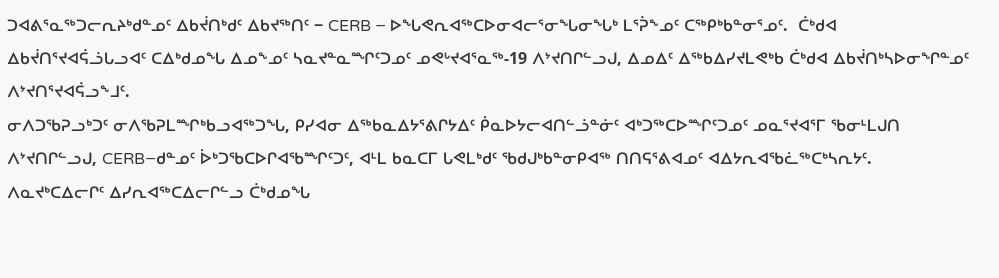ᑐᐊᕕᕐᓇᖅᑐᓕᕆᔨᒃᑯᓐᓄᑦ ᐃᑲᔫᑎᒃᑯᑦ ᐃᑲᔪᖅᑎᑦ − CERB − ᐅᖓᕙᕆᐊᖅᑕᐅᓂᐊᓕᕐᓂᖓᓂᖓᒃ ᒪᕐᕉᖕᓄᑦ ᑕᖅᑭᒃᑲᓐᓂᕐᓄᑦ.  ᑖᒃᑯᐊ ᐃᑲᔫᑎᕐᔪᐊᕌᓘᒐᓗᐊᑦ ᑕᐃᒃᑯᓄᖓ ᐃᓄᖕᓄᑦ ᓴᓇᔪᓐᓇᙱᑦᑐᓄᑦ ᓄᕙᒡᔪᐊᕐᓇᖅ-19 ᐱᔾᔪᑎᒋᓪᓗᒍ, ᐃᓄᐃᑦ ᐃᖅᑲᐃᓯᔪᒪᕙᒃᑲ ᑖᒃᑯᐊ ᐃᑲᔫᑎᒃᓴᐅᓂᖏᓐᓄᑦ ᐱᔾᔪᑎᕐᔪᐊᕌᓗᖕᒧᑦ.
ᓂᐱᑐᖃᕈᓗᒃᑐᑦ ᓂᐱᖃᕈᒪᙱᒃᑲᓗᐊᖅᑐᖓ, ᑭᓯᐊᓂ ᐃᖅᑲᓇᐃᔭᕐᕕᒋᔭᐃᑦ ᑮᓇᐅᔭᓕᐊᑎᓪᓘᓐᓃᑦ ᐊᒃᑐᖅᑕᐅᙱᑦᑐᓄᑦ ᓄᓇᕐᔪᐊᕐᒥ ᖃᓂᒻᒪᒍᑎ ᐱᔾᔪᑎᒋᓪᓗᒍ, CERB−ᑯᓐᓄᑦ ᐆᒃᑐᖃᑕᐅᒋᐊᖃᙱᑦᑐᑦ, ᐊᒻᒪ ᑲᓇᑕᒥ ᒐᕙᒪᒃᑯᑦ ᖃᑯᒍᒃᑲᓐᓂᑭᐊᖅ ᑎᑎᕋᕐᕕᐊᓄᑦ ᐊᐃᔭᕆᐊᖃᓛᖅᑕᒃᓴᕆᔭᑦ.  ᐱᓇᔪᒃᑕᐃᓕᒋᑦ ᐃᓯᕆᐊᖅᑕᐃᓕᒋᓪᓗ ᑖᒃᑯᓄᖓ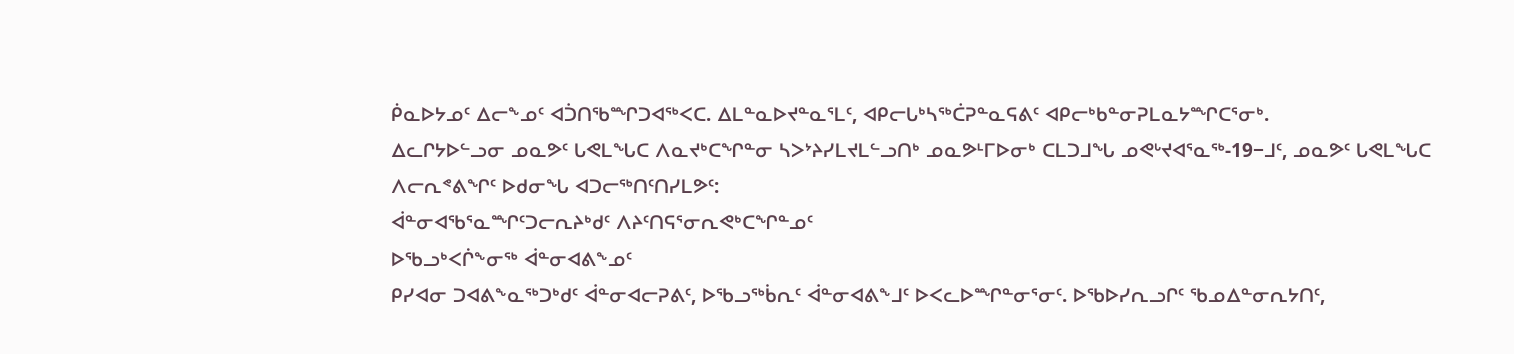ᑮᓇᐅᔭᓄᑦ ᐃᓕᖕᓄᑦ ᐊᑑᑎᖃᙱᑐᐊᖅᐸᑕ. ᐃᒪᓐᓇᐅᔪᓐᓇᕐᒪᑦ, ᐊᑭᓕᒐᒃᓴᖅᑖᕈᓐᓇᕋᕕᑦ ᐊᑭᓕᒃᑲᓐᓂᕈᒪᓇᔭᙱᑕᕐᓂᒃ.
ᐃᓚᒋᔭᐅᓪᓗᓂ ᓄᓇᕗᑦ ᒐᕙᒪᖓᑕ ᐱᓇᔪᒃᑕᖏᓐᓂ ᓴᐳᔾᔨᓯᒪᔪᒪᓪᓗᑎᒃ ᓄᓇᕗᒻᒥᐅᓂᒃ ᑕᒪᑐᒧᖓ ᓄᕙᒡᔪᐊᕐᓇᖅ-19−ᒧᑦ, ᓄᓇᕗᑦ ᒐᕙᒪᖓᑕ ᐱᓕᕆᕝᕕᖏᑦ ᐅᑯᓂᖓ ᐊᑐᓕᖅᑎᑦᑎᓯᒪᕗᑦ:
ᐋᓐᓂᐊᖃᕐᓇᙱᑦᑐᓕᕆᔨᒃᑯᑦ ᐱᔨᑦᑎᕋᕐᓂᕆᕙᒃᑕᖏᓐᓄᑦ
ᐅᖃᓗᒃᐸᒌᖕᓂᖅ ᐋᓐᓂᐊᕕᖕᓄᑦ
ᑭᓯᐊᓂ ᑐᐊᕕᖕᓇᖅᑐᒃᑯᑦ ᐋᓐᓂᐊᓕᕈᕕᑦ, ᐅᖃᓗᖅᑳᕆᑦ ᐋᓐᓂᐊᕕᖕᒧᑦ ᐅᐸᓚᐅᙱᓐᓂᕐᓂᑦ. ᐅᖃᐅᓯᕆᓗᒋᑦ ᖃᓄᐃᓐᓂᕆᔭᑎᑦ,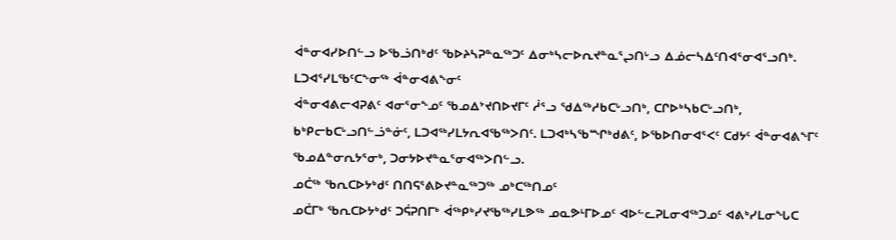ᐋᓐᓂᐊᓯᐅᑎᓪᓗ ᐅᖃᓘᑎᒃᑯᑦ ᖃᐅᔨᓴᕈᓐᓇᖅᑐᑦ ᐃᓂᒃᓴᓕᐅᕆᔪᓐᓇᕐᖢᑎᒡᓗ ᐃᓅᓕᓴᐃᑦᑎᐊᕐᓂᐊᕐᓗᑎᒃ.
ᒪᑐᐊᕐᓯᒪᖃᑦᑕᖕᓂᖅ ᐋᓐᓂᐊᕕᖕᓂᑦ
ᐋᓐᓂᐊᕕᓕᐊᕈᕕᑦ ᐊᓂᕐᓂᖕᓄᑦ ᖃᓄᐃᔾᔪᑎᐅᔪᒥᑦ ᓲᕐᓗ ᖁᐃᖅᓱᑲᑕᒡᓗᑎᒃ, ᑕᒋᐅᒃᓴᑲᑕᒡᓗᑎᒃ, ᑲᒃᑭᓕᑲᑕᒡᓗᑎᓪᓘᓐᓃᑦ, ᒪᑐᐊᖅᓯᒪᔭᕆᐊᖃᖅᐳᑎᑦ. ᒪᑐᐊᒃᓴᖃᙱᒃᑯᕕᑦ, ᐅᖃᐅᑎᓂᐊᕐᐸᑦ ᑕᑯᔭᑦ ᐋᓐᓂᐊᕕᖕᒥᑦ ᖃᓄᐃᓐᓂᕆᔭᕐᓂᒃ, ᑐᓂᔭᐅᔪᓐᓇᕐᓂᐊᖅᐳᑎᓪᓗ.
ᓄᑖᖅ ᖃᕆᑕᐅᔭᒃᑯᑦ ᑎᑎᕋᕐᕕᐅᔪᓐᓇᖅᑐᖅ ᓄᒃᑕᖅᑎᓄᑦ
ᓄᑖᒥᒃ ᖃᕆᑕᐅᔭᒃᑯᑦ ᑐᕌᕈᑎᒥᒃ ᐋᖅᑭᒃᓯᔪᖃᖅᓯᒪᕗᖅ ᓄᓇᕗᒻᒥᐅᓄᑦ ᐊᐅᓪᓚᕈᒪᓂᐊᖅᑐᓄᑦ ᐊᕕᒃᓯᒪᓂᖓᑕ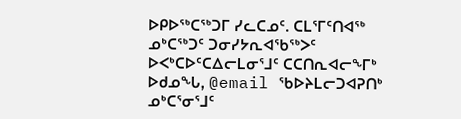ᐅᑭᐅᖅᑕᖅᑐᒥ ᓯᓚᑕᓄᑦ. ᑕᒪᕐᒥᑦᑎᐊᖅ ᓄᒃᑕᖅᑐᑦ ᑐᓂᓯᔭᕆᐊᖃᖅᐳᑦ ᐅᐸᒃᑕᐅᑦᑕᐃᓕᒪᓂᕐᒧᑦ ᑕᑕᑎᕆᐊᓕᖕᒥᒃ ᐅᑯᓄᖓ, @email ᖃᐅᔨᒪᓕᑐᐊᕈᑎᒃ ᓄᒃᑕᕐᓂᕐᒧᑦ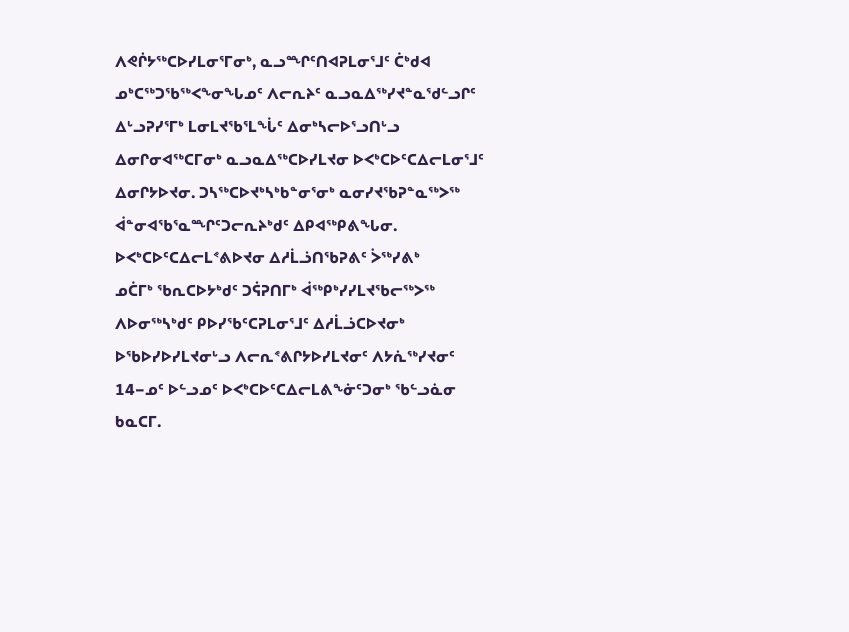ᐱᕙᒌᔭᖅᑕᐅᓯᒪᓂᕐᒥᓂᒃ, ᓇᓗᙱᑦᑎᐊᕈᒪᓂᕐᒧᑦ ᑖᒃᑯᐊ ᓄᒃᑕᖅᑐᖃᖅᐸᖕᓂᖓᓄᑦ ᐱᓕᕆᔨᑦ ᓇᓗᓇᐃᖅᓯᔪᓐᓇᖁᓪᓗᒋᑦ ᐃᒡᓗᕈᓯᕐᒥᒃ ᒪᓂᒪᔪᖃᕐᒪᖔᑦ ᐃᓂᒃᓴᓕᐅᕐᓗᑎᒡᓗ ᐃᓂᒋᓂᐊᖅᑕᒥᓂᒃ ᓇᓗᓇᐃᖅᑕᐅᓯᒪᔪᓂ ᐅᐸᒃᑕᐅᑦᑕᐃᓕᒪᓂᕐᒧᑦ ᐃᓂᒋᔭᐅᔪᓂ. ᑐᓴᖅᑕᐅᔪᒃᓴᒃᑲᓐᓂᕐᓂᒃ ᓇᓂᓯᔪᖃᕈᓐᓇᖅᐳᖅ ᐋᓐᓂᐊᖃᕐᓇᙱᑦᑐᓕᕆᔨᒃᑯᑦ ᐃᑭᐊᖅᑭᕕᖓᓂ.
ᐅᐸᒃᑕᐅᑦᑕᐃᓕᒪᕝᕕᐅᔪᓂ ᐃᓱᒫᓘᑎᖃᕈᕕᑦ ᐴᖅᓯᕕᒃ
ᓄᑖᒥᒃ ᖃᕆᑕᐅᔭᒃᑯᑦ ᑐᕌᕈᑎᒥᒃ ᐋᖅᑭᒃᓯᓯᒪᔪᖃᓕᖅᐳᖅ ᐱᐅᓂᖅᓴᒃᑯᑦ ᑭᐅᓯᖃᑦᑕᕈᒪᓂᕐᒧᑦ ᐃᓱᒫᓘᑕᐅᔪᓂᒃ ᐅᖃᐅᓯᐅᓯᒪᔪᓂᒡᓗ ᐱᓕᕆᕝᕕᒋᔭᐅᓯᒪᔪᓂᑦ ᐱᔭᕇᖅᓯᔪᓂᑦ 14−ᓄᑦ ᐅᓪᓗᓄᑦ ᐅᐸᒃᑕᐅᑦᑕᐃᓕᒪᕕᖕᓃᑦᑐᓂᒃ ᖃᓪᓗᓈᓂ ᑲᓇᑕᒥ.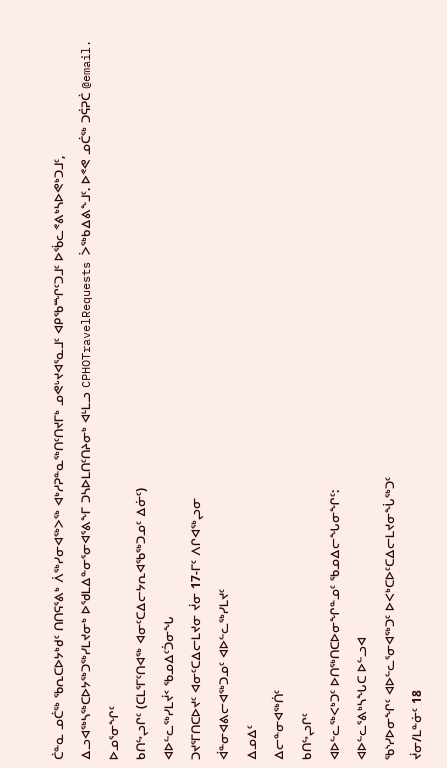ᑖᓐᓇ ᓄᑖᖅ ᖃᕆᑕᐅᔭᒃᑯᑦ ᑎᑎᕋᕐᕕᒃ ᐲᖅᓯᓂᐊᖅᐳᖅ ᐊᒃᓱᕈᓐᓇᖅᑎᑦᑎᔪᒥᒃ ᓄᕙᒡᔪᐊᕐᓇᒧᑦ ᐊᑭᖃᙱᑦᑐᒧᑦ ᐅᖄᓚᕝᕕᒃᓴᐅᕙᒃᑐᒧᑦ, ᐃᓗᐊᖅᓴᖅᑕᐅᔭᖅᑐᖅᓯᒪᔪᓂᒃ ᐅᖁᒪᐃᓐᓂᕐᓂᐊᕐᕕᖕᒥ ᑐᓴᐅᒪᑎᑦᑎᔨᓂᒃ ᐊᒻᒪᓗ CPHOTravelRequests ᐴᖅᑲᐃᕕᖕᒧᑦ. ᐅᕝᕙ ᓄᑖᖅ ᑐᕌᕈᑖ @email.
ᐅᓄᕐᓂᖏᑦ
ᑲᑎᖦᖢᒋᑦ (ᑕᒪᕐᒥᑦᑎᐊᖅ ᐊᓂᑦᑕᐃᓕᔭᕆᐊᖃᖅᑐᓄᑦ ᐃᓃᑦ)
ᐊᐅᓪᓚᖅᓯᒪᔫᑉ ᖃᓄᐃᑦᑑᓂᖓ
ᑐᔪᕐᒥᑎᑕᐅᔪᑦ ᐊᓂᑦᑕᐃᓕᒪᔪᓂ ᔫᓂ 17-ᒥᑦ ᐱᒋᐊᖅᖢᓂ
ᐋᓐᓂᐊᕕᓕᐊᖅᑐᓄᑦ ᐊᐅᓪᓚᖅᓯᒪᔪᑦ
ᐃᓄᐃᑦ
ᐃᓕᓐᓂᐊᖅᑏᑦ
ᑲᑎᖦᖢᒋᑦ
ᐊᐅᓪᓚᖅᐸᒃᑐᑦ ᐅᑎᖅᑎᑕᐅᓂᖏᓐᓄᑦ ᖃᓄᐃᓕᖓᓂᖏᑦ:
ᐊᐅᓪᓚᕐᕕᒃᓴᖓᑕ ᐅᓪᓗᐊ
ᖃᔅᓯᐅᓂᖏᑦ ᐊᐅᓪᓚᕐᓂᐊᖅᑐᑦ ᐅᐸᒃᑕᐅᑦᑕᐃᓕᒪᔪᓂᖔᖅᑐᑦ
ᔫᓂ/ᒪᓐᓃᑦ 18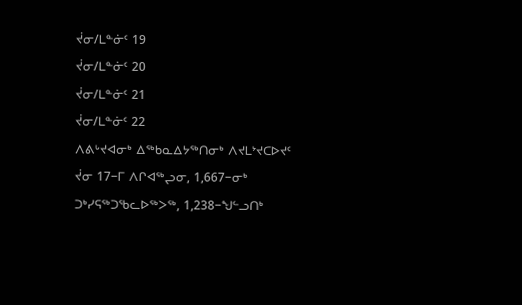ᔫᓂ/ᒪᓐᓃᑦ 19
ᔫᓂ/ᒪᓐᓃᑦ 20
ᔫᓂ/ᒪᓐᓃᑦ 21
ᔫᓂ/ᒪᓐᓃᑦ 22
ᐱᕕᒡᔪᐊᓂᒃ ᐃᖅᑲᓇᐃᔭᖅᑎᓂᒃ ᐱᔪᒪᔾᔪᑕᐅᔪᑦ
ᔫᓂ 17−ᒥ ᐱᒋᐊᖅᖢᓂ, 1,667−ᓂᒃ ᑐᒃᓯᕋᖅᑐᖃᓚᐅᖅᐳᖅ, 1,238−ᖑᓪᓗᑎᒃ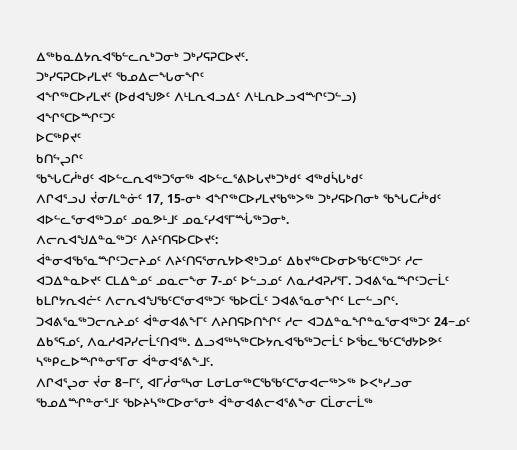ᐃᖅᑲᓇᐃᔭᕆᐊᖃᓪᓚᕆᒃᑐᓂᒃ ᑐᒃᓯᕋᕈᑕᐅᔪᑦ.
ᑐᒃᓯᕋᕈᑕᐅᓯᒪᔪᑦ ᖃᓄᐃᓕᖓᓂᖏᑦ
ᐊᖏᖅᑕᐅᓯᒪᔪᑦ (ᐅᑯᐊᖑᕗᑦ ᐱᒻᒪᕆᐊᓗᐃᑦ ᐱᒻᒪᕆᐅᓗᐊᙱᑦᑐᓪᓗ)
ᐊᖏᕐᑕᐅᙱᑦᑐᑦ
ᐅᑕᖅᑭᔪᑦ
ᑲᑎᖦᖢᒋᑦ
ᖃᖓᑕᓲᒃᑯᑦ ᐊᐅᓪᓚᕆᐊᖅᑐᕐᓂᖅ ᐊᐅᓪᓚᕐᕕᐅᒐᔪᒃᑐᒃᑯᑦ ᐊᖅᑯᓵᒐᒃᑯᑦ
ᐱᒋᐊᕐᓗᒍ ᔫᓂ/ᒪᓐᓃᑦ 17, 15-ᓂᒃ ᐊᖏᖅᑕᐅᓯᒪᔪᖃᖅᐳᖅ ᑐᒃᓯᕋᐅᑎᓂᒃ ᖃᖓᑕᓲᒃᑯᑦ ᐊᐅᓪᓚᕐᓂᐊᖅᑐᓄᑦ ᓄᓇᕗᒻᒧᑦ ᓄᓇᑦᓯᐊᕐᒥᙶᖅᑐᓂᒃ.
ᐱᓕᕆᐊᖑᐃᓐᓇᖅᑐᑦ ᐱᔨᑦᑎᕋᐅᑕᐅᔪᑦ:
ᐋᓐᓂᐊᖃᕐᓇᙱᑦᑐᓕᔨᓄᑦ ᐱᔨᑦᑎᕋᕐᓂᕆᔭᐅᕙᒃᑐᓄᑦ ᐃᑲᔪᖅᑕᐅᓂᐅᖃᑦᑕᖅᑐᑦ ᓱᓕ ᐊᑐᐃᓐᓇᐅᔪᑦ ᑕᒪᐃᓐᓄᑦ ᓄᓇᓕᖕᓂ 7-ᓄᑦ ᐅᓪᓗᓄᑦ ᐱᓇᓱᐊᕈᓯᕐᒥ. ᑐᐊᕕᕐᓇᙱᑦᑐᓕᒫᑦ ᑲᒪᒋᔭᕆᐊᓖᑦ ᐱᓕᕆᐊᖑᖃᑦᑕᕐᓂᐊᖅᑐᑦ ᖃᐅᑕᒫᑦ ᑐᐊᕕᕐᓇᓂᖏᑦ ᒪᓕᓪᓗᒋᑦ. ᑐᐊᕕᕐᓇᖅᑐᓕᕆᔨᓄᑦ ᐋᓐᓂᐊᕕᖕᒥᑦ ᐱᔨᑎᕋᐅᑎᖏᑦ ᓱᓕ ᐊᑐᐃᓐᓇᖏᓐᓇᕐᓂᐊᖅᑐᑦ 24−ᓄᑦ ᐃᑲᕐᕋᓄᑦ, ᐱᓇᓱᐊᕈᓯᓕᒫᑦᑎᐊᖅ. ᐃᓗᐊᖅᓴᖅᑕᐅᔭᕆᐊᖃᖅᑐᓕᒫᑦ ᐅᖄᓚᖃᑦᑕᖁᔭᐅᕗᑦ ᓴᖅᑭᓚᐅᙱᓐᓂᕐᒥᓂ ᐋᓐᓂᐊᕐᕕᖕᒧᑦ.
ᐱᒋᐊᕐᖢᓂ ᔫᓂ 8−ᒥᑦ, ᐊᒥᓲᓂᕐᓴᓂ ᒪᓂᒪᓂᖅᑕᖃᖃᑦᑕᕐᓂᐊᓕᖅᐳᖅ ᐅᐸᒃᓯᓗᓂ ᖃᓄᐃᙱᓐᓂᕐᒧᑦ ᖃᐅᔨᓴᖅᑕᐅᓂᕐᓂᒃ ᐋᓐᓂᐊᕕᓕᐊᕐᕕᖕᓂ ᑕᒫᓂᓕᒫᖅ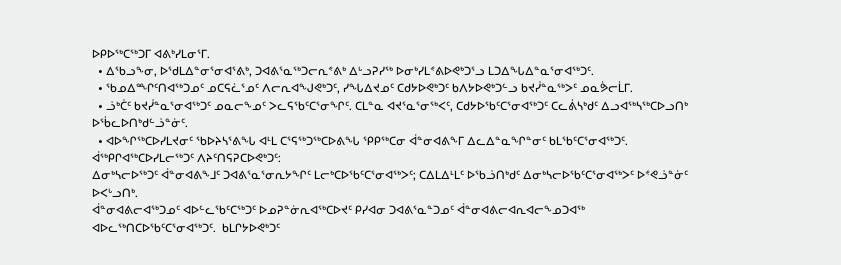ᐅᑭᐅᖅᑕᖅᑐᒥ ᐊᕕᒃᓯᒪᓂᕐᒥ.
  • ᐃᖃᓗᖕᓂ, ᐅᖁᒪᐃᓐᓂᕐᓂᐊᕐᕕᒃ, ᑐᐊᕕᕐᓇᖅᑐᓕᕆᕝᕕᒃ ᐃᒡᓗᕈᓯᖅ ᐅᓂᒃᓯᒪᕝᕕᐅᕙᒃᑐᕐᓗ ᒪᑐᐃᖓᐃᓐᓇᕐᓂᐊᖅᑐᑦ.
  • ᖃᓄᐃᙱᑦᑎᐊᖅᑐᓄᑦ ᓄᑕᕋᓛᕐᓄᑦ ᐱᓕᕆᐊᖑᕙᒃᑐᑦ, ᓯᖓᐃᔪᓄᑦ ᑕᑯᔭᐅᕙᒃᑐᑦ ᑲᐱᔭᐅᕙᒃᑐᓪᓗ ᑲᔪᓰᓐᓇᖅᐳᑦ ᓄᓇᕘᓕᒫᒥ.
  • ᓘᒃᑖᑦ ᑲᔪᓰᓐᓇᕐᓂᐊᖅᑐᑦ ᓄᓇᓕᖕᓄᑦ ᐳᓚᕋᖃᑦᑕᕐᓂᖏᑦ. ᑕᒪᓐᓇ ᐊᔪᕐᓇᕐᓂᖅᐸᑦ, ᑕᑯᔭᐅᖃᑦᑕᕐᓂᐊᖅᑐᑦ ᑕᓚᕖᓴᒃᑯᑦ ᐃᓗᐊᖅᓴᖅᑕᐅᓗᑎᒃ ᐅᖄᓚᐅᑎᒃᑯᓪᓘᓐᓃᑦ.
  • ᐊᐅᖏᖅᑕᐅᓯᒪᔪᓂᑦ ᖃᐅᔨᓴᕐᕕᖓ ᐊᒻᒪ ᑕᕐᕋᖅᑐᖅᑕᐅᕕᖓ ᕿᑭᖅᑕᓂ ᐋᓐᓂᐊᕕᖕᒥ ᐃᓚᐃᓐᓇᖏᓐᓂᑦ ᑲᒪᖃᑦᑕᕐᓂᐊᖅᑐᑦ.
ᐋᖅᑭᒋᐊᖅᑕᐅᓯᒪᓕᖅᑐᑦ ᐱᔨᑦᑎᕋᕈᑕᐅᕙᒃᑐᑦ:
ᐃᓂᒃᓴᓕᐅᖅᑐᑦ ᐋᓐᓂᐊᕕᖕᒧᑦ ᑐᐊᕕᕐᓇᕐᓂᕆᔭᖏᑦ ᒪᓕᒃᑕᐅᖃᑦᑕᕐᓂᐊᖅᐳᑦ; ᑕᐃᒪᐃᒻᒪᑦ ᐅᖃᓘᑎᒃᑯᑦ ᐃᓂᒃᓴᓕᐅᖃᑦᑕᕐᓂᐊᖅᐳᑦ ᐅᕝᕙᓘᓐᓃᑦ ᐅᐸᒡᓗᑎᒃ.
ᐋᓐᓂᐊᕕᓕᐊᖅᑐᓄᑦ ᐊᐅᓪᓚᖃᑦᑕᖅᑐᑦ ᐅᓄᕈᓐᓃᕆᐊᖅᑕᐅᔪᑦ ᑭᓯᐊᓂ ᑐᐊᕕᕐᓇᓐᑐᓄᑦ ᐋᓐᓂᐊᕕᓕᐊᕆᐊᓕᖕᓄᑐᐊᖅ ᐊᐅᓚᖅᑎᑕᐅᖃᑦᑕᕐᓂᐊᖅᑐᑦ.  ᑲᒪᒋᔭᐅᕙᒃᑐᑦ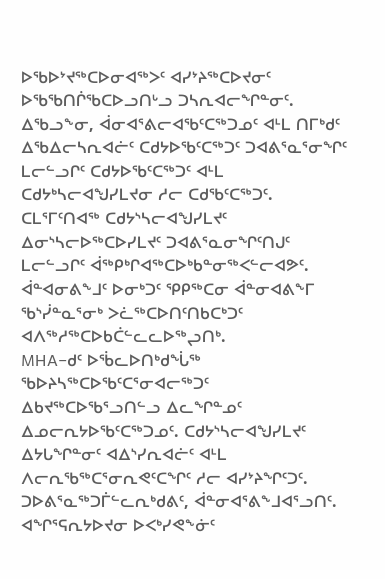ᐅᖃᐅᔾᔪᖅᑕᐅᓂᐊᖅᐳᑦ ᐊᓯᔾᔨᖅᑕᐅᔪᓂᑦ ᐅᖃᖃᑎᒌᖃᑕᐅᓗᑎᒡᓗ ᑐᓴᕆᐊᓕᖏᓐᓂᑦ.
ᐃᖃᓗᖕᓂ, ᐋᓂᐊᕐᕕᓕᐊᖃᑦᑕᖅᑐᓄᑦ ᐊᒻᒪ ᑎᒥᒃᑯᑦ ᐃᖃᐃᓕᓴᕆᐊᓖᑦ ᑕᑯᔭᐅᖃᑦᑕᖅᑐᑦ ᑐᐊᕕᕐᓇᕐᓂᖏᑦ ᒪᓕᓪᓗᒋᑦ ᑕᑯᔭᐅᖃᑦᑕᖅᑐᑦ ᐊᒻᒪ ᑕᑯᔭᒃᓴᓕᐊᖑᓯᒪᔪᓂ ᓱᓕ ᑕᑯᖃᑦᑕᖅᑐᑦ. ᑕᒪᕐᒥᑦᑎᐊᖅ ᑕᑯᔭᔅᓴᓕᐊᖑᓯᒪᔪᑦ ᐃᓂᔅᓴᓕᐅᖅᑕᐅᓯᒪᔪᑦ ᑐᐊᕕᕐᓇᓂᖏᑦᑎᒍᑦ ᒪᓕᓪᓗᒋᑦ ᐋᖅᑭᒃᒋᐊᖅᑕᐅᒃᑲᓐᓂᖅᐸᓪᓕᐊᕗᑦ.
ᐋᓐᐊᓂᕕᖕᒧᑦ ᐅᓂᒃᑐᑦ ᕿᑭᖅᑕᓂ ᐋᓐᓂᐊᕕᖕᒥ ᖃᔅᓰᓐᓇᕐᓂᒃ ᐳᓛᖅᑕᐅᑎᑦᑎᑲᑕᒃᑐᑦ ᐊᐱᖅᓱᖅᑕᐅᑲᑖᓪᓚᓚᐅᖅᖢᑎᒃ.
MHA−ᑯᑦ ᐅᖄᓚᐅᑎᒃᑯᖔᖅ ᖃᐅᔨᓴᖅᑕᐅᖃᑦᑕᕐᓂᐊᓕᖅᑐᑦ ᐃᑲᔪᖅᑕᐅᖃᕐᓗᑎᓪᓗ ᐃᓚᖏᓐᓄᑦ ᐃᓄᓕᕆᔭᐅᖃᑦᑕᖅᑐᓄᑦ. ᑕᑯᔭᔅᓴᓕᐊᖑᓯᒪᔪᑦ ᐃᔭᒐᖏᓐᓂᑦ ᐊᐃᔅᓯᕆᐊᓖᑦ ᐊᒻᒪ ᐱᓕᕆᖃᖅᑕᕐᓂᕆᕙᑦᑕᖏᑦ ᓱᓕ ᐊᓯᔾᔨᖏᑦᑐᑦ. ᑐᐅᕕᕐᓇᖅᑐᒦᓪᓚᕆᒃᑯᕕᑦ, ᐋᓐᓂᐊᕐᕕᖕᒧᐊᕐᓗᑎᑦ. ᐊᖏᕐᕋᕆᔭᐅᔪᓂ ᐅᐸᒃᓯᕙᖕᓃᑦ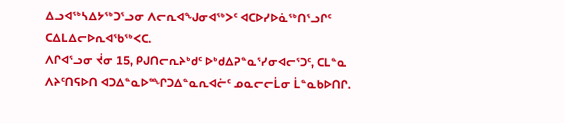ᐃᓗᐊᖅᓴᐃᔭᖅᑐᕐᓗᓂ ᐱᓕᕆᐊᖑᓂᐊᖅᐳᑦ ᐊᑕᐅᓯᐅᓈᖅᑎᕐᓗᒋᑦ ᑕᐃᒪᐃᓕᐅᕆᐊᖃᖅᐸᑕ.
ᐱᒋᐊᕐᓗᓂ ᔫᓂ 15, ᑭᒍᑎᓕᕆᔨᒃᑯᑦ ᐅᒃᑯᐃᕈᓐᓇᕐᓯᓂᐊᓕᕐᑐᑦ, ᑕᒪᓐᓇ ᐱᔨᑦᑎᕋᐅᑎ ᐊᑐᐃᓐᓇᐅᙱᑐᐃᓐᓇᕆᐊᓖᑦ ᓄᓇᓕᓕᒫᓂ ᒫᓐᓇᑲᐅᑎᒋ.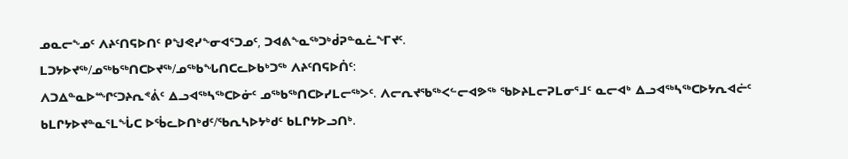ᓄᓇᓕᖕᓄᑦ ᐱᔨᑦᑎᕋᐅᑎᑦ ᑭᖑᕙᓯᖕᓂᐊᕐᑐᓄᑦ, ᑐᐊᕕᖕᓇᖅᑐᒃᑰᕈᓐᓇᓛᖕᒥᔪᑦ.
ᒪᑐᔭᐅᔪᖅ/ᓄᖅᑲᖅᑎᑕᐅᔪᖅ/ᓄᖅᑲᖓᑎᑕᓚᐅᑲᒃᑐᖅ ᐱᔨᑦᑎᕋᐅᑏᑦ:
ᐱᑐᐃᓐᓇᐅᙱᑦᑐᔨᕆᕝᕖᑦ ᐃᓗᐊᖅᓴᖅᑕᐅᓃᑦ ᓄᖅᑲᖅᑎᑕᐅᓯᒪᓕᖅᐳᑦ. ᐱᓕᕆᔪᖃᖅᐸᓪᓕᐊᕗᖅ ᖃᐅᔨᒪᓕᕈᒪᓂᕐᒧᑦ ᓇᓕᐊᒃ ᐃᓗᐊᖅᓴᖅᑕᐅᔭᕆᐊᓖᑦ ᑲᒪᒋᔭᐅᔪᓐᓇᕐᒪᖔᑕ ᐅᖄᓚᐅᑎᒃᑯᑦ/ᖃᕆᓴᐅᔭᒃᑯᑦ ᑲᒪᒋᔭᐅᓗᑎᒃ.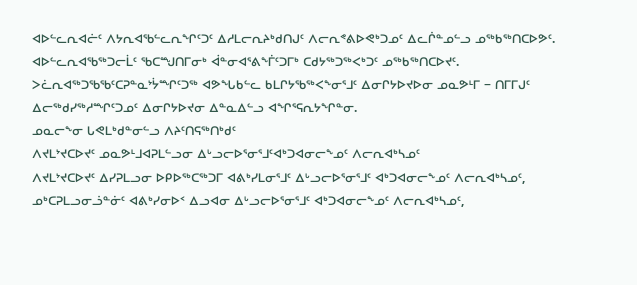ᐊᐅᓪᓚᕆᐊᓖᑦ ᐱᔭᕆᐊᖃᓪᓚᕆᖏᑦᑐᑦ ᐃᓱᒪᓕᕆᔨᒃᑯᑎᒍᑦ ᐱᓕᕆᕝᕕᐅᕙᒃᑐᓄᑦ ᐃᓚᒌᓐᓄᓪᓗ ᓄᖅᑲᖅᑎᑕᐅᕗᑦ.  ᐊᐅᓪᓚᕆᐊᖃᖅᑐᓕᒫᑦ ᖃᑕᙳᑎᒥᓂᒃ ᐋᓐᓂᐊᕐᕕᖕᒦᑦᑐᒥᒃ ᑕᑯᔭᖅᑐᖅᐸᒃᑐᑦ ᓄᖅᑲᖅᑎᑕᐅᔪᑦ.
ᐳᓛᕆᐊᖅᑐᖃᖃᑦᑕᕈᓐᓇᔾᔮᙱᑦᑐᖅ ᐊᕗᖓᑲᓪᓚ ᑲᒪᒋᔭᖃᖅᐸᖕᓂᕐᒧᑦ ᐃᓂᒋᔭᐅᔪᐅᓂ ᓄᓇᕗᒻᒥ − ᑎᒥᒥᒍᑦ ᐃᓕᖅᑯᓯᖅᓱᙱᑦᑐᓄᑦ ᐃᓂᒋᔭᐅᔪᓂ ᐃᓐᓇᐃᓪᓗ ᐊᖏᕐᕋᕆᔭᖏᓐᓂ.
ᓄᓇᓕᖕᓂ ᒐᕙᒪᒃᑯᓐᓂᓪᓗ ᐱᔨᑦᑎᕋᖅᑎᒃᑯᑦ
ᐱᔪᒪᔾᔪᑕᐅᔪᑦ ᓄᓇᕗᒻᒧᐊᕈᒪᓪᓗᓂ ᐃᒡᓗᓕᐅᕐᓂᕐᒧᑦᐊᒃᑐᐊᓂᓕᖕᓄᑦ ᐱᓕᕆᐊᒃᓴᓄᑦ
ᐱᔪᒪᔾᔪᑕᐅᔪᑦ ᐃᓯᕈᒪᓗᓂ ᐅᑭᐅᖅᑕᖅᑐᒥ ᐊᕕᒃᓯᒪᓂᕐᒧᑦ ᐃᒡᓗᓕᐅᕐᓂᕐᒧᑦ ᐊᒃᑐᐊᓂᓕᖕᓄᑦ ᐱᓕᕆᐊᒃᓴᓄᑦ, ᓄᒃᑕᕈᒪᓗᓂᓘᓐᓃᑦ ᐊᕕᒃᓯᓂᐅᑉ ᐃᓗᐊᓂ ᐃᒡᓗᓕᐅᕐᓂᕐᒧᑦ ᐊᒃᑐᐊᓂᓕᖕᓄᑦ ᐱᓕᕆᐊᒃᓴᓄᑦ,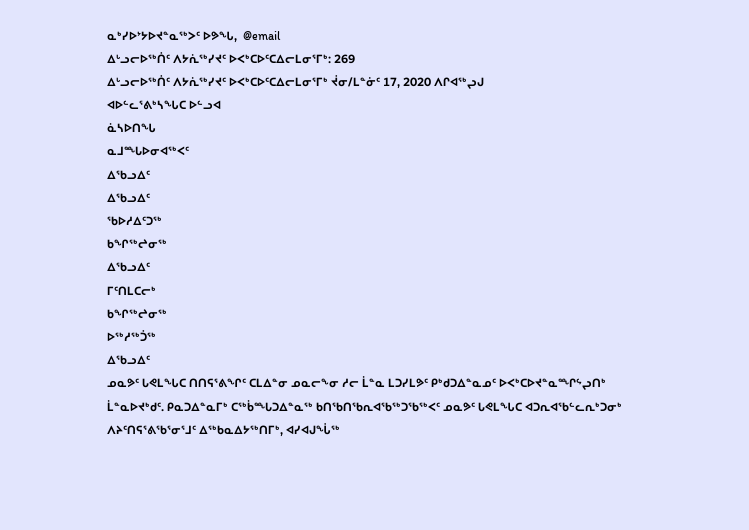ᓇᒃᓯᐅᔾᔭᐅᔪᓐᓇᖅᐳᑦ ᐅᕗᖓ,  @email
ᐃᒡᓗᓕᐅᖅᑏᑦ ᐱᔭᕇᖅᓯᔪᑦ ᐅᐸᒃᑕᐅᑦᑕᐃᓕᒪᓂᕐᒥᒃ: 269
ᐃᒡᓗᓕᐅᖅᑏᑦ ᐱᔭᕇᖅᓯᔪᑦ ᐅᐸᒃᑕᐅᑦᑕᐃᓕᒪᓂᕐᒥᒃ ᔫᓂ/ᒪᓐᓃᑦ 17, 2020 ᐱᒋᐊᖅᖢᒍ
ᐊᐅᓪᓚᕐᕕᒃᓴᖓᑕ ᐅᓪᓗᐊ
ᓈᓴᐅᑎᖓ
ᓇᒧᙵᐅᓂᐊᖅᐸᑦ
ᐃᖃᓗᐃᑦ
ᐃᖃᓗᐃᑦ
ᖃᐅᓱᐃᑦᑐᖅ
ᑲᖏᖅᖠᓂᖅ
ᐃᖃᓗᐃᑦ
ᒥᑦᑎᒪᑕᓕᒃ
ᑲᖏᖅᖠᓂᖅ
ᐅᖅᓱᖅᑑᖅ
ᐃᖃᓗᐃᑦ
ᓄᓇᕗᑦ ᒐᕙᒪᖓᑕ ᑎᑎᕋᕐᕕᖏᑦ ᑕᒪᐃᓐᓂ ᓄᓇᓕᖕᓂ ᓱᓕ ᒫᓐᓇ ᒪᑐᓯᒪᕗᑦ ᑭᒃᑯᑐᐃᓐᓇᓄᑦ ᐅᐸᒃᑕᐅᔪᓐᓇᙱᖦᖢᑎᒃ ᒫᓐᓇᐅᔪᒃᑯᑦ. ᑭᓇᑐᐃᓐᓇᒥᒃ ᑕᖅᑳᙵᑐᐃᓐᓇᖅ ᑲᑎᖃᑎᖃᕆᐊᖃᖅᑐᖃᖅᐸᑦ ᓄᓇᕗᑦ ᒐᕙᒪᖓᑕ ᐊᑐᕆᐊᖃᓪᓚᕆᒃᑐᓂᒃ ᐱᔨᑦᑎᕋᕐᕕᖃᕐᓂᕐᒧᑦ ᐃᖅᑲᓇᐃᔭᖅᑎᒥᒃ, ᐊᓯᐊᒍᖔᖅ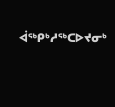ᐋᖅᑭᒃᓱᖅᑕᐅᔪᓂᒃ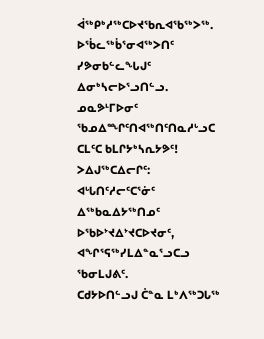ᐋᖅᑭᒃᓱᖅᑕᐅᔪᖃᕆᐊᖃᖅᐳᖅ.  ᐅᖄᓚᖅᑳᕐᓂᐊᖅᐳᑎᑦ ᓯᕗᓂᑲᓪᓚᖓᒍᑦ ᐃᓂᒃᓴᓕᐅᕐᓗᑎᓪᓗ.
ᓄᓇᕗᒻᒥᐅᓂᑦ ᖃᓄᐃᙱᑦᑎᐊᖅᑎᑦᑎᓇᓱᒡᓗᑕ ᑕᒪᑦᑕ ᑲᒪᒋᔭᒃᓴᕆᔭᕗᑦ! ᐳᐃᒍᖅᑕᐃᓕᒋᑦ: ᐊᒡᒐᑎᑦᓱᓕᑦᑕᕐᓃᑦ  ᐃᖅᑲᓇᐃᔭᖅᑎᓄᑦ ᐅᖃᐅᔾᔪᐃᔾᔪᑕᐅᔪᓂᑦ, ᐊᖏᕐᕋᖅᓯᒪᐃᓐᓇᕐᓗᑕᓗ ᖃᓂᒪᒍᕕᑦ.
ᑕᑯᔭᐅᑎᓪᓗᒍ ᑖᓐᓇ ᒪᒃᐱᖅᑐᒐᖅ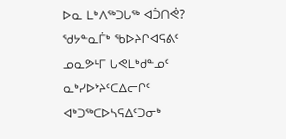ᐅᓇ ᒪᒃᐱᖅᑐᒐᖅ ᐊᑑᑎᕚ?
ᖁᔭᓐᓇᒦᒃ ᖃᐅᔨᒋᐊᕋᕕᑦ ᓄᓇᕗᒻᒥ ᒐᕙᒪᒃᑯᓐᓄᑦ
ᓇᒃᓯᐅᔾᔨᑦᑕᐃᓕᒋᑦ ᐊᒃᑐᖅᑕᐅᓴᕋᐃᑦᑐᓂᒃ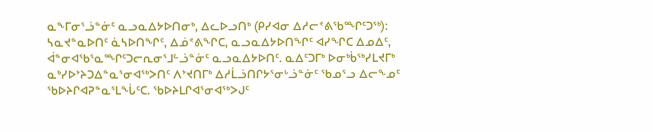ᓇᖕᒥᓂᕐᓘᓐᓃᑦ ᓇᓗᓇᐃᔭᐅᑎᓂᒃ, ᐃᓚᐅᓗᑎᒃ (ᑭᓯᐊᓂ ᐃᓱᓕᕝᕕᖃᙱᑦᑐᖅ): ᓴᓇᔪᓐᓇᐅᑎᑦ ᓈᓴᐅᑎᖏᑦ, ᐃᓅᕝᕕᖏᑕ, ᓇᓗᓇᐃᔭᐅᑎᖏᑦ ᐊᓯᖏᑕ ᐃᓄᐃᑦ, ᐋᓐᓂᐊᖃᕐᓇᙱᑦᑐᓕᕆᓂᕐᒧᓪᓘᓐᓃᑦ ᓇᓗᓇᐃᔭᐅᑎᑦ. ᓇᐃᑦᑐᒥᒃ ᐅᓂᒃᑳᖅᓯᒪᔪᒥᒃ ᓇᒃᓯᐅᔾᔨᑐᐃᓐᓇᕐᓂᐊᖅᐳᑎᑦ ᐱᔾᔪᑎᒥᒃ ᐃᓱᒫᓘᑎᒋᔭᕐᓂᒡᓘᓐᓃᑦ ᖃᓄᕐᓗ ᐃᓕᖕᓄᑦ ᖃᐅᔨᒋᐊᕈᓐᓇᕐᒪᖔᑦᑕ. ᖃᐅᔨᒪᒋᐊᕐᓂᐊᖅᐳᒍᑦ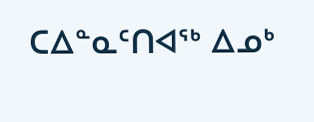ᑕᐃᓐᓇᑦᑎᐊᖅ ᐃᓄᒃ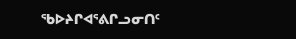ᖃᐅᔨᒋᐊᕐᕕᒋᓗᓂᑎᑦ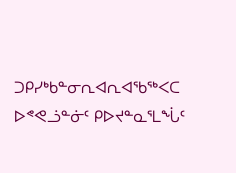ᑐᑭᓯᒃᑲᓐᓂᕆᐊᕆᐊᖃᖅᐸᑕ ᐅᕝᕙᓘᓐᓃᑦ ᑭᐅᔪᓐᓇᕐᒪᖔᑦ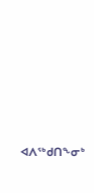ᐊᐱᖅᑯᑎᖕᓂᒃ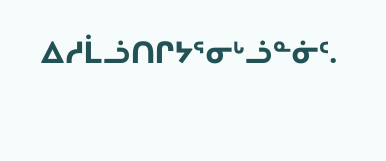ᐃᓱᒫᓘᑎᒋᔭᕐᓂᒡᓘᓐᓃᑦ.